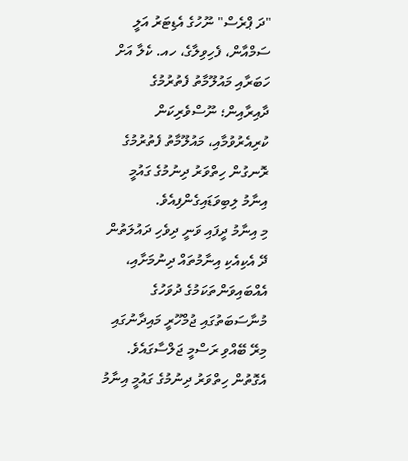"ދަ ޕްރެސް" ނޫހުގެ އެޑިޓަރު އަލީ ސަމްއާން، ފެހިވިލާގެ، ހއ. ކެލާ އަށް ހަބަރާއި މައުލޫމާތު ފެތުރުމުގެ ދާއިރާއިން؛ ނޫސްވެރިކަން ކުރިއެރުވުމާއި، މައުލޫމާތު ފެތުރުމުގެ ރޮނގުން ހިތްވަރު ދިނުމުގެ ގައުމީ އިނާމު ލިބިވަޑައިގެންފިއެވެ.
މި އިނާމު ދީފައި ވަނީ ދިވެހި ދައުލަތުން ދޭ އެކިއެކި އިނާމުތައް ދިނުމަށާއި، އެއްބައިވަންތަކަމުގެ ދުވަހުގެ މުނާސަބަތުގައި ޖުމްހޫރީ މައިދާނުގައި މިރޭ ބޭއްވި ރަސްމީ ޖަލްސާގައެވެ. އެގޮތުން ހިތްވަރު ދިނުމުގެ ގައުމީ އިނާމު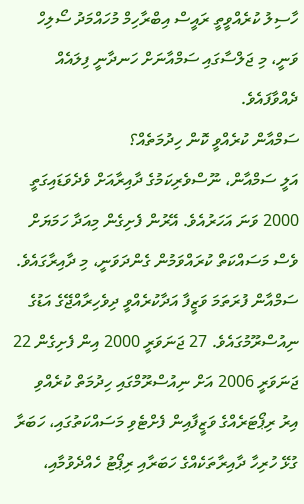ހާސިލު ކުރެއްވީތީ ރައީސް އިބްރާހިމް މުހައްމަދު ސޯލިހް ވަނީ، މި ޖަލްސާގައި ސަމްއާނަށް ހަނދާނީ ފިލައެއް ދެއްވާފައެވެ.
ސަމްއާން ކުރެއްވީ ކޮން ހިދުމަތެއް؟
އަލީ ސަމްއާން، ނޫސްވެރިކަމުގެ ދާއިރާއަށް ވެދެވަޑައިގަތީ 2000 ވަނަ އަހަރުއެވެ. އޭރުން ފެށިގެން މިއަދާ ހަމަޔަށް ވެސް މަސައްކަތް ކުރައްވަމުން ގެންދަވަނީ، މި ދާއިރާގައެވެ. ސަމްއާން ފުރަތަމަ ވަޒީފާ އަދާކުރެއްވީ ދިވެހިރާއްޖޭގެ އަޑުގެ ނިއުސްރޫމުގައެވެ. 27 ޖަނަވަރީ 2000 އިން ފެށިގެން 22 ޖަނަވަރީ 2006 އަށް ނިއުސްރޫމްގައި ހިދުމަތް ކުރެއްވި އިރު ރިޕޯޓަރެއްގެ ވަޒީފާއިން ފެށްޓެވި މަސައްކަތުގައި، ހަބަރާ ގުޅޭ ހުރިހާ ދާއިރާތަކެއްގެ ހަބަރާއި ރިޕޯޓު ހެއްދެވުމާއި،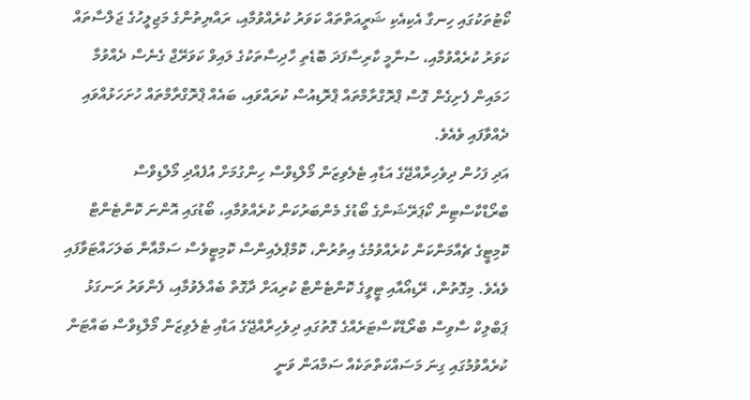ކޯޓުތަކުގައި ހިނގާ އެކިއެކި ޝަރީއަތްތައް ކަވަރު ކުރެއްވުމާއި، ރައްޔިތުންގެ މަޖިލީހުގެ ޖަލްސާތައް ކަވަރު ކުރެއްވުމާއި، ސުނާމީ ކާރިސާފަދަ ބޮޑެތި ހާދިސާތަކުގެ ލައިވް ކަވަރޭޖް ގެނެސް ދެއްވުމާ ހަމައިން ފެށިގެން ގޮސް ޕްރޮގްރާމްތައް ޕްރޮޑިއުސް ކުރައްވައި، ބައެއް ޕްރޮގްރާމްތައް ހުށަހަޅުއްވައި ދެއްވާފައި ވެއެވެ.
އަދި ފަހުން ދިވެހިރާއްޖޭގެ އަޑާއި ޓެލެވިޒަން މޯލްޑިވްސް ހިންގުމަށް އުފެއްދި މޯލްޑިވްސް ބްރޯޑްކާސްޓިން ކޯޕަރޭޝަންގެ ބޯޑުގެ މެންބަރުކަން ކުރެއްވުމާއި، ބޯޑުގައި އޮންނަ ކޮންޓެންޓް ކޮމިޓީގެ ޗެއާމަންކަން ކުރެއްވުމުގެ އިތުރުން، ކޮމްޕްލެއިންސް ކޮމިޓީވެސް ސަމްއާން ބަލަހައްޓަވާފައި ވެއެވެ. މިގޮތުން، ރޭޑިއޯއާއި ޓީވީގެ ކޮންޓެންޓް ކުރިއަށް ދާގޮތް ބެއްލެވުމާއި، ފެންވަރު ރަނގަޅު ޕަބްލިކް ސާވިސް ބްރޯޑްކާސްޓަރެއްގެ ގޮތުގައި ދިވެހިރާއްޖޭގެ އަޑާއި ޓެލެވިޒަން މޯލްޑިވްސް ބައްޓަން ކުރެއްވުމުގައި ގިނަ މަސައްކަތްތަކެއް ސަމްއަން ވަނީ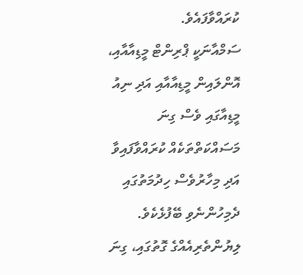ކުރައްވާފައެވެ.
ސަމްއާނަކީ ޕްރިންޓް މީޑިއާއާއި، އޮންލައިން މީޑިއާއާއި އަދި ނިއު މީޑިއާގައި ވެސް ގިނަ މަސައްކަތްތަކެއް ކުރައްވާފައިވާ އަދި މިހާރުވެސް ހިދުމަތުގައި ދެމިހުންނެވި ބޭފުޅެކެވެ. ލިޔުންތެރިއެއްގެ ގޮތުގައި، ގިނަ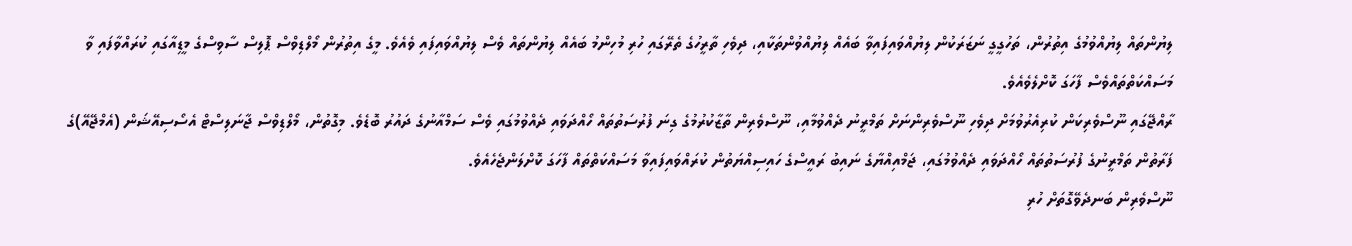ލިޔުންތައް ލިޔުއްވުމުގެ އިތުރުން، ތަހުގީގީ ނަޒަރަކުން ލިޔުއްވައިފައިވާ ބައެއް ލިޔުއްވުންތަކާއި، ދިވެހި ތާރީހުގެ ތެރޭގައި ހުރި މުހިންމު ބައެއް ލިޔުންތައް ވެސް ލިޔުއްވައިފައި ވެއެވެ. މީގެ އިތުރުން މޯލްޑިވްސް ޕޮލިސް ސާވިސްގެ މީޑިއާގައި ކުރައްވާފައި ވާ މަސައްކަތްތައްވެސް ފާހަގަ ކޮށްލެވެއެވެ.
ރާއްޖޭގައި ނޫސްވެރިކަން ކުރިއެރުވުމަށް ދިވެހި ނޫސްވެރިންނަށް ތަމްރީނު ދެއްވުމާއި، ނޫސްވެރިން ތާޒާކުރުމުގެ ގިނަ ފުރުސަތުތައް ހޯއްދަވައި ދެއްވުމުގައި ވެސް ސަމްއާނުގެ ދައުރު ބޮޑެވެ. މިގޮތުން، މޯލްޑިވްސް ޖާނަލިސްޓް އެސޯސިއޭޝަން (އެމްޖޭއޭ)ގެ ފަރާތުން ތަމްރީނުގެ ފުރުސަތުތައް ހޯއްދަވައި ދެއްވުމުގައި، ޖަމްއިއްޔާގެ ނައިބު ރައީސްގެ ހައިސިއްޔަތުން ކުރައްވައިފައިވާ މަސައްކަތްތައް ފާހަގަ ކޮށްލަންޖެހެއެވެ.
ނޫސްވެރިން ބަނދެވޭގޮތަށް ހުރި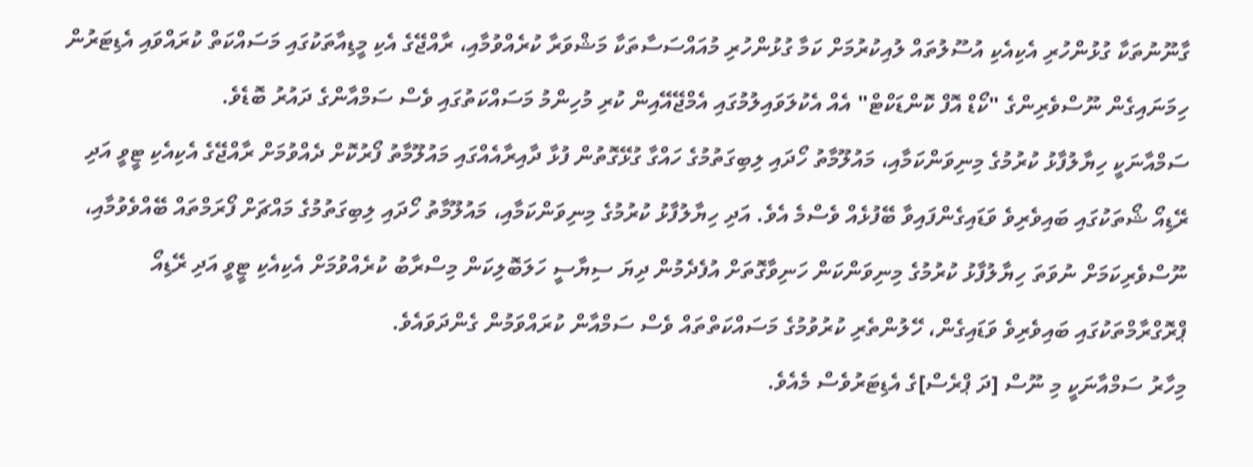ގާނޫނުތަކާ ގުޅުންހުރި އެކިއެކި އުސޫލުތައް ލުއިކުރުމަށް ކަމާ ގުޅުންހުރި މުއައްސަސާތަކާ މަޝްވަރާ ކުރެއްވުމާއި، ރާއްޖޭގެ އެކި މީޑިއާތަކުގައި މަސައްކަތް ކުރައްވައި އެޑިޓަރުން ހިމަނައިގެން ނޫސްވެރިންގެ "ކޯޑް އޮފް ކޮންޑަކްޓް" އެއް އެކުލަވައިލުމުގައި އެމްޖޭއޭއިން ކުރި މުހިންމު މަސައްކަތުގައި ވެސް ސަމްއާންގެ ދައުރު ބޮޑެވެ.
ސަމްއާނަކީ ހިޔާލުފާޅު ކުރުމުގެ މިނިވަންކަމާއި، މައުލޫމާތު ހޯދައި ލިބިގަތުމުގެ ހައްގާ ގުޅޭގޮތުން ފުޅާ ދާއިރާއެއްގައި މައުލޫމާތު ފޯރުކޮށް ދެއްވުމަށް ރާއްޖޭގެ އެކިއެކި ޓީވީ އަދި ރޭޑިއޯ ޝޯތަކުގައި ބައިވެރިވެ ވަޑައިގެންފައިވާ ބޭފުޅެއް ވެސްމެ އެވެ. އަދި ހިޔާލުފާޅު ކުރުމުގެ މިނިވަންކަމާއި، މައުލޫމާތު ހޯދައި ލިބިގަތުމުގެ މައްޗަށް ފޯރަމްތައް ބޭއްވެވުމާއި، ނޫސްވެރިކަމަށް ނުވަތަ ހިޔާލުފާޅު ކުރުމުގެ މިނިވަންކަން ހަނިވާގޮތަށް އުފެދެމުން ދިޔަ ސިޔާސީ ހަލަބޮލިކަން މިސްރާބު ކުރެއްވުމަށް އެކިއެކި ޓީވީ އަދި ރޭޑިއޯ ޕްރޮގްރާމްތަކުގައި ބައިވެރިވެ ވަޑައިގެން، ހޭލުންތެރި ކުރުވުމުގެ މަސައްކަތްތައް ވެސް ސަމްއާން ކުރައްވަމުން ގެންދަވައެވެ.
މިހާރު ސަމްއާނަކީ މި ނޫސް [ދަ ޕްރެސް]ގެ އެޑިޓަރުވެސް މެއެވެ.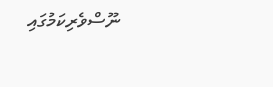ނޫސްވެރިކަމުގައި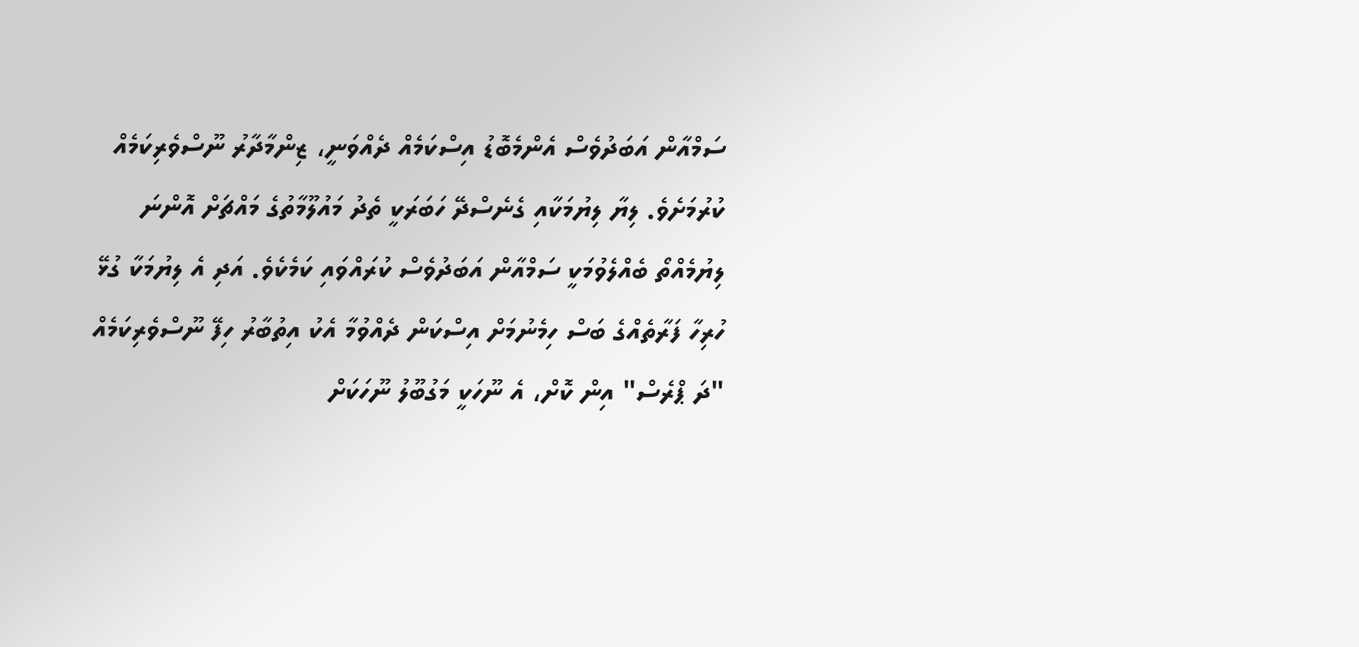ސަމްއާން އަބަދުވެސް އެންމެބޮޑު އިސްކަމެއް ދެއްވަނީ، ޒިންމާދާރު ނޫސްވެރިކަމެއް ކުރުމަށެވެ. ލިޔާ ލިޔުމަކާއި ގެނެސްދޭ ހަބަރަކީ ތެދު މައުލޫމާތުގެ މައްޗަށް އޮންނަ ލިޔުމެއްތޯ ބެއްލެވުމަކީ ސަމްއާން އަބަދުވެސް ކުރައްވައި ކަމެކެވެ. އަދި އެ ލިޔުމަކާ ގުޅޭ ހުރިހާ ފަރާތެއްގެ ބަސް ހިމެނުމަށް އިސްކަން ދެއްވުމާ އެކު އިތުބާރު ހިފޭ ނޫސްވެރިކަމެއް "ދަ ޕްރެސް" އިން ކޮށް، އެ ނޫހަކީ މަގުބޫލު ނޫހަކަށް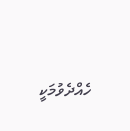ހެއްދެވުމަކީ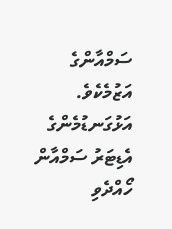ސަމްއާންގެ އަޒުމެކެވެ.
އަޅުގަނޑުމެންގެ އެޑިޓަރު ސަމްއާން ހޯއްދެވި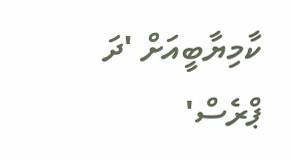ކާމިޔާބީއަށް 'ދަ ޕްރެސް'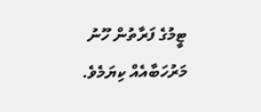ޓީމުގެ ފަރާތުން ހޫނު މަރުހަބާއެއް ކިޔަމެވެ.